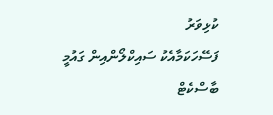ކުޅިވަރު
ފަސޭހަކަމާއެކު ސައިކްލޯންއިން ގައުމީ ބާސްކެޓް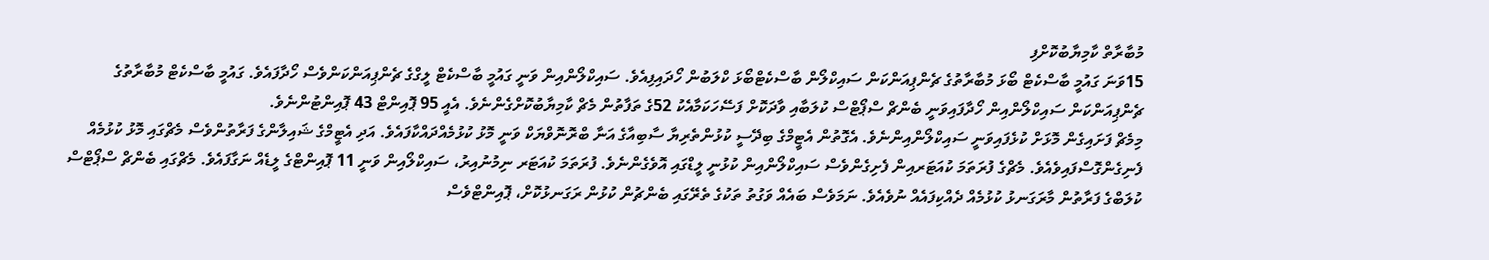މުބާރާތް ކާމިޔާބުކޮށްފި
15ވަނަ ގައުމީ ބާސްކެޓް ބޯޅަ މުބާރާތުގެ ޗެންޕިއަންކަން ސައިކްލޯން ބާސްކެޓްބޯޅަ ކްލަބުން ހޯދައިފިއެވެ. ސައިކްލޯންއިން ވަނީ ގައުމީ ބާސްކެޓް ލީގްގެ ޗެންޕިއަންކަންވެސް ހޯދާފައެވެ. ގައުމީ ބާސްކެޓް މުބާރާތުގެ ޗެންޕިއަންކަން ސައިކްލޯންއިން ހޯދާފައިވަނީ ބެންޗް ސްޕޯޓްސް ކުލަބާއި ވާދަކޮށް ފަސޭހަކަމާއެކު 52ގެ ތަފާތުން މެޗް ކާމިޔާބުކޮށްގެންނެވެ. އެއީ 95 ޕޮއިންޓް 43 ޕޮއިންޓުންނެވެ.
މިމެޗް ފަށައިގެން މޮޅަށް ކުޅެފައިވަނީ ސައިކްލޯންއިންނެވެ. އެގޮތުން އެޓީމްގެ ބިދޭސީ ކުޅުންތެރިޔާ ސާބިއާގެ އަނާ ބްރޮނޮވްޔަކް ވަނީ މޮޅު ކުޅުމެއްދައްކާފައެވެ. އަދި އެޓީމްގެ ޝައިލާންގެ ފަރާތުންވެސް މެޗްގައި މޮޅު ކުޅުމެއް ފެނިގެންގޮސްފައިވެއެވެ. މެޗްގެ ފުރަތަމަ ކުއަޓަރއިން ފެށިގެންވެސް ސައިކްލޯންއިން ކުޅުނީ ލީޑްގައި އޮވެގެންނެވެ. ފުރަތަމަ ކުއަޓަރ ނިމުނުއިރު، ސައިކްލޯއިން ވަނީ 11 ޕޮއިންޓްގެ ލީޑެއް ނަގާފައެވެ. މެޗްގައި ބެންޗް ސްޕޯޓްސް ކުލަބްގެ ފަރާތުން މާރަގަނޅު ކުޅުމެއް ދެއްކިފައެއް ނުވެއެވެ. ނަމަވެސް ބައެއް ވަގުތު ތަކުގެ ތެރޭގައި ބެންޗުން ކުޅުން ރަގަނޅުކޮށް، ޕޮއިންޓްވެސް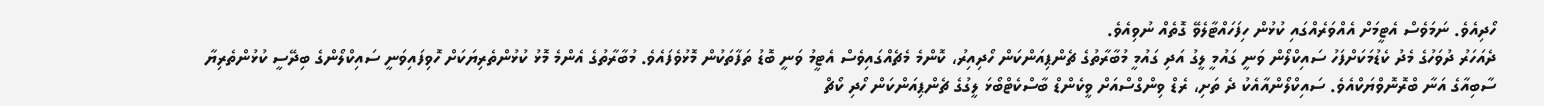ހޯދިއެވެ. ނަމަވެސް އެޓީމަށް އެއްވަރެއްގައި ކުޅުން ހިފަހައްޓާލެވޭ ގޮތެއް ނުވިއެވެ.
ދެއަހަރު ދުވަހުގެ މެދު ކެޑުމަކަށްފަހު ސައިކްލޯން ވަނީ ގައުމީ ލީގު އަދި ގައުމީ މުބާރާތުގެ ޗެންޕިއަންކަން ހޯދިއިރު، ކޮންމެ މެޗެއްގައިވެސް އެޓީމު ވަނީ ބޮޑު ތަފާތަކުން މޮޅުވެފައެވެ. މުބާރާތުގެ އެންމެ މޮޅު ކުޅުންތެރިޔަކަށް ހޮވިފައިވަނީ ސައިކްލޯންގެ ބިދޭސީ ކުޅުންތެރިޔާ ސާބިއާގެ އަނާ ބްރޮނޮވްޔަކްއެވެ. ސައިކްލޯންއާއެކު ދެ ތަށި، ރެޑް ވިންގްސްއަށް ވީކެންޑް ބާސްކެޓްބޯޅަ ލީގުގެ ޗެންޕިއަންކަން ހޯދި ކޯޗް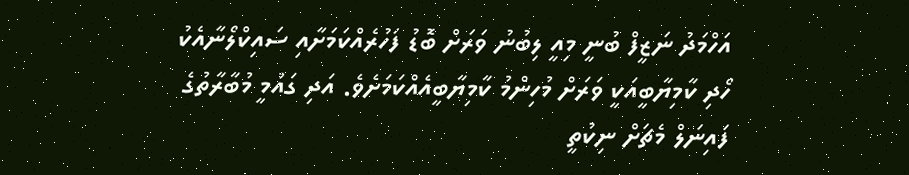އަހްމަދު ނަޒީފް ބުނީ މިއީ ލިބުނު ވަރަށް ބޮޑު ފަހުރެއްކަމަށާއި ސައިކްލޯނާއެކު ހޯދި ކާމިޔާބީއަކީ ވަރަށް މުހިންމު ކާމިޔާބީއެއްކަމަށެވެ. އަދި ގައުމީ މުބާރާތުގެ ފައިނަލް މެޗަށް ނިކުތީ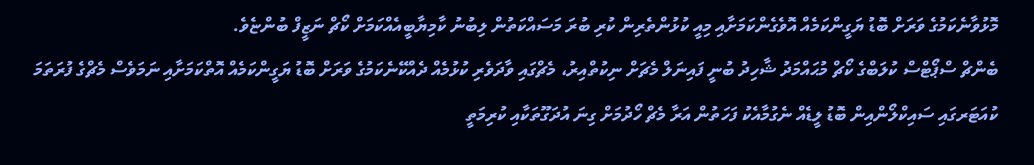މޮޅުވާނެކަމުގެ ވަރަށް ބޮޑު ޔަގީންކަމެއް އޮވެގެންކަމަށާއި މިއީ ކުޅުންތެރިން ކުރި ބުރަ މަސައްކަތުން ލިބުނު ކާމިޔާބީއެއްކަމަށް ކޯޗް ނަޒީފް ބުންޏެވެ.
ބެންޗް ސްޕޯޓްސް ކުލަބްގެ ކޯޗް މުޙައްމަދު ޝާހިދު ބުނީ ފައިނަލް މެޗަށް ނިކުތްއިރު، މެޗްގައި ވާދަވެރި ކުޅުމެއް ދެއްކޭނެކަމުގެ ވަރަށް ބޮޑު ޔަގީންކަމެއް އޮތްކަމަށާއި ނަމަވެސް މެޗްގެ ފުރަތަމަ ކުއަޓަރގައި ސައިކްލޯންއިން ބޮޑު ލީޑެއް ނެގުމާއެކު ފަހަތުން އަރާ މެޗް ހޯދުމަށް ގިނަ އުދަގޫތަކާއި ކުރިމަތީ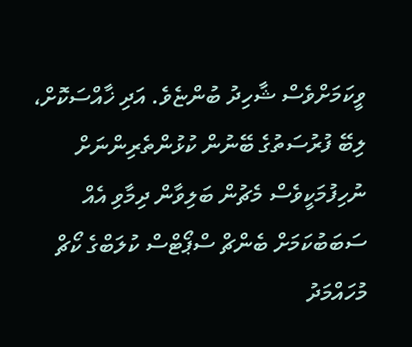ވީކަމަށްވެސް ޝާހިދު ބުންޏެވެ. އަދި ޚާއްސަކޮށް، ލިބޭ ފުރުސަތުގެ ބޭނުން ކުޅުންތެރިންނަށް ނުހިފުމަކީވެސް މެޗުން ބަލިވާން ދިމާވި އެއް ސަބަބުކަމަށް ބެންޗް ސްޕޯޓްސް ކުލަބްގެ ކޯޗް މުހައްމަދު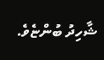ޝާހިދު ބުންޏެވެ.